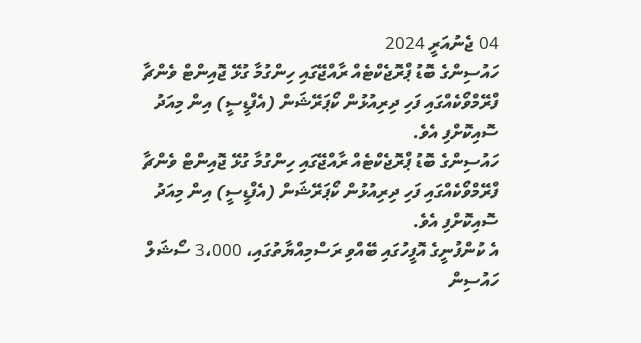04 ޖެނުއަރީ 2024
ހައުސިންގެ ބޮޑު ޕްރޮޖެކްޓެއް ރާއްޖޭގައި ހިންގުމާ ގުޅޭ ޖޮއިންޓް ވެންޗާ ފްރޭމްވޯކެއްގައި ފަހި ދިރިއުޅުން ކޯޕަރޭޝަން (އެފްޑީސީ) އިން މިއަދު ސޮއިކޮށްފި އެވެ.
ހައުސިންގެ ބޮޑު ޕްރޮޖެކްޓެއް ރާއްޖޭގައި ހިންގުމާ ގުޅޭ ޖޮއިންޓް ވެންޗާ ފްރޭމްވޯކެއްގައި ފަހި ދިރިއުޅުން ކޯޕަރޭޝަން (އެފްޑީސީ) އިން މިއަދު ސޮއިކޮށްފި އެވެ.
އެ ކުންފުނީގެ އޮފީހުގައި ބޭއްވި ރަސްމިއްޔާތުގައި، 3،000 ސޯޝަލް ހައުސިން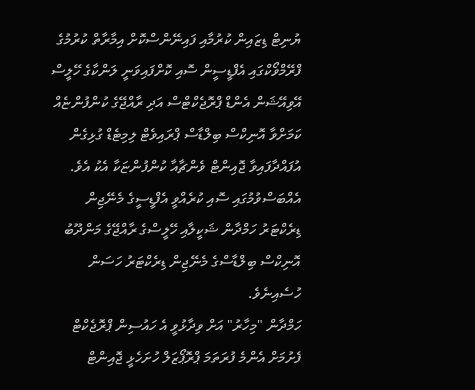ޔުނިޓް ޑިޒައިން ކުރުމާއި ފައިނޭންސްކޮށް އިމާރާތް ކުރުމުގެ ފްރޭމްވޯކްގައި އެފްޑީސީން ސޮއި ކޮށްފައިވަނީ ލަންކާގެ ހޭލީސް އޭވިއޭޝަން އެންޑް ޕްރޮޖެކްޓްސް އަދި ރާއްޖޭގެ ކުންފުންޏެއް ކަމަށްވާ އޮނިކްސް ބިލްޑާސް ޕްރައިވެޓް ލިމިޓެޑް ގުޅިގެން އުފައްދާފައިވާ ޖޮއިންޓް ވެންޗާއާ ކުންފުންޏަކާ އެކު އެވެ.
އެއްބަސްވުމުގައި ސޮއި ކުރެއްވީ އެފްޑީސީގެ މެނޭޖިން ޑިރެކްޓަރު ހަމްދާން ޝަކީލާއި ހޭލީސްގެ ރާއްޖޭގެ މަންދޫބު އޮނިކްސް ބިލްޑާސްގެ މެނޭޖިން ޑިރެކްޓަރު ހަސަން ހުސެއިނެވެ.
ހަމްދާން "މިހާރު" އަށް ވިދާޅުވީ އެ ހައުސިން ޕްރޮޖެކްޓް ފެށުމަށް އެންމެ ފުރަތަމަ ޕްރޮޕޯޒަލް ހުށަހެޅީ ޖޮއިންޓް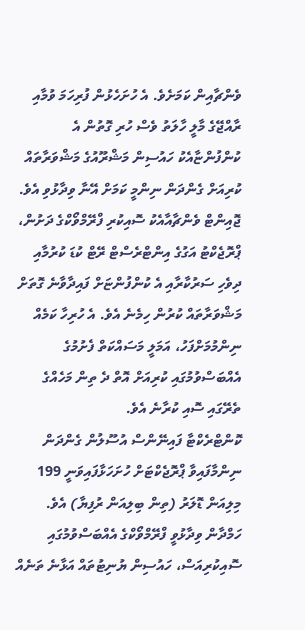ވެންޗާއިން ކަމަށެވެ. އެ ހުށަހެޅުން ފުރިހަމަ ވުމާއި ރާއްޖޭގެ މާލީ ހާލަތު ވެސް ހުރި ގޮތުން އެ ކުންފުންޏާއެކު ހައުސިން މަޝްރޫއުގެ މަޝްވަރާތައް ކުރިއަށް ގެންދަން ނިންމީ ކަމަށް އޭނާ ވިދާޅުވި އެވެ.
ޖޮއިންޓް ވެންޗާއާއެކު ސޮއިކުރި ފްރޭމްވޯކްގެ ދަށުން، ޕްރޮޖެކްޓު އަގުގެ އިންޓްރެސްޓް ރޭޓް ކުޑަ ކުރުމާއި ދިވެހި ސަރުކާރާއި އެ ކުންފުންޏަށް ފައިދާވާނެ ގޮތަށް މަޝްވަރާތައް ކުރުން ހިމެނެ އެވެ. އެ ހުރިހާ ކަމެއް ނިންމުމަށްފަހު، އަމަލީ މަސައްކަތް ފެށުމުގެ އެއްބަސްވުމުގައި ކުރިއަށް އޮތް ދެ ތިން މަހެއްގެ ތެރޭގައި ސޮއި ކުރާނެ އެވެ.
ކޮންޓްރެކްޓާ ފައިނޭންސް އުސޫލުން ގެންދަން ނިންމާފައިވާ ޕްރޮޖެކްޓަށް ހުށަހަޅާފައިވަނީ 199 މިލިއަން ޑޮލަރު (ތިން ބިލިއަން ރުފިޔާ) އެވެ.
ހަމްދާން ވިދާޅުވީ ފްރޭމްވޯކްގެ އެއްބަސްވުމުގައި ސޮއިކުރިއަސް، ހައުސިން ޔުނިޓުތައް އަޅާނެ ތަނެއް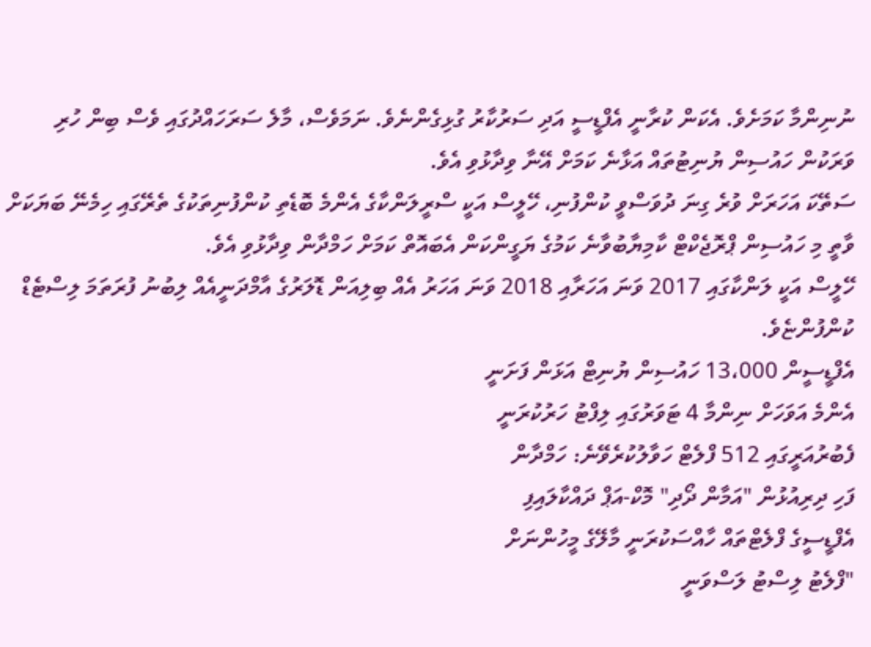ނުނިންމާ ކަމަށެވެ. އެކަން ކުރާނީ އެފްޑީސީ އަދި ސަރުކާރު ގުޅިގެންނެވެ. ނަމަވެސް، މާލެ ސަރަހައްދުގައި ވެސް ބިން ހުރި ވަރަކުން ހައުސިން ޔުނިޓުތައް އަޅާނެ ކަމަށް އޭނާ ވިދާޅުވި އެވެ.
ސަތޭކަ އަހަރަށް ވުރެ ގިނަ ދުވަސްވީ ކުންފުނި، ހޭލީސް އަކީ ސްރީލަންކާގެ އެންމެ ބޮޑެތި ކުންފުނިތަކުގެ ތެރޭގައި ހިމެނޭ ބަޔަކަށް ވާތީ މި ހައުސިން ޕްރޮޖެކްޓް ކާމިޔާބުވާނެ ކަމުގެ ޔަގީންކަން އެބައޮތް ކަމަށް ހަމްދާން ވިދާޅުވި އެވެ.
ހޭލީސް އަކީ ލަންކާގައި 2017 ވަނަ އަހަރާއި 2018 ވަނަ އަހަރު އެއް ބިލިއަން ޑޮލަރުގެ އާމްދަނީއެއް ލިބުނު ފުރަތަމަ ލިސްޓެޑް ކުންފުންޏެވެ.
އެފްޑީސީން 13،000 ހައުސިން ޔުނިޓް އަޅަން ފަށަނީ
އެންމެ އަވަހަށް ނިންމާ 4 ޓަވަރުގައި ލިފްޓު ހަރުކުރަނީ
ފެބުރުއަރީގައި 512 ފްލެޓް ހަވާލުކުރެވޭނެ: ހަމްދާން
ފަހި ދިރިއުޅުން "އަމާން ދޯދި" މޮކް-އަޕް ދައްކާލައިފި
އެފްޑީސީގެ ފްލެޓްތައް ހާއްސަކުރަނީ މާލޭގެ މީހުންނަށް
"ފްލެޓު ލިސްޓު ލަސްވަނީ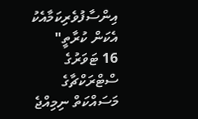އިންސާފުވެރިކަމާއެކު އެކަން ކުރާތީ"
16 ޓަވަރުގެ ސްޓްރަކްޗާގެ މަސައްކަތް ނިމިއްޖެ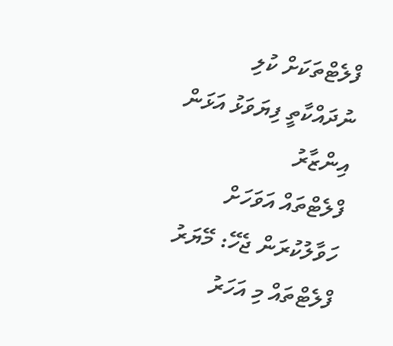ފްލެޓްތަކަށް ކުލި ނުދައްކާތީ ފިޔަވަޅު އަޅަން އިންޒާރު
ފްލެޓްތައް އަވަހަށް ހަވާލުކުރަން ޖެހޭ: މޭޔަރު
ފްލެޓްތައް މި އަހަރު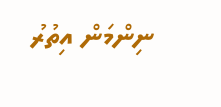ނިންމަން އިތުރު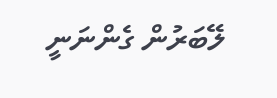ލޭބަރުން ގެންނަނީ